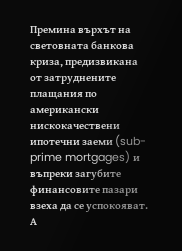Премина върхът на световната банкова криза, предизвикана от затруднените плащания по американски нискокачествени ипотечни заеми (sub-prime mortgages) и въпреки загубите финансовите пазари взеха да се успокояват. А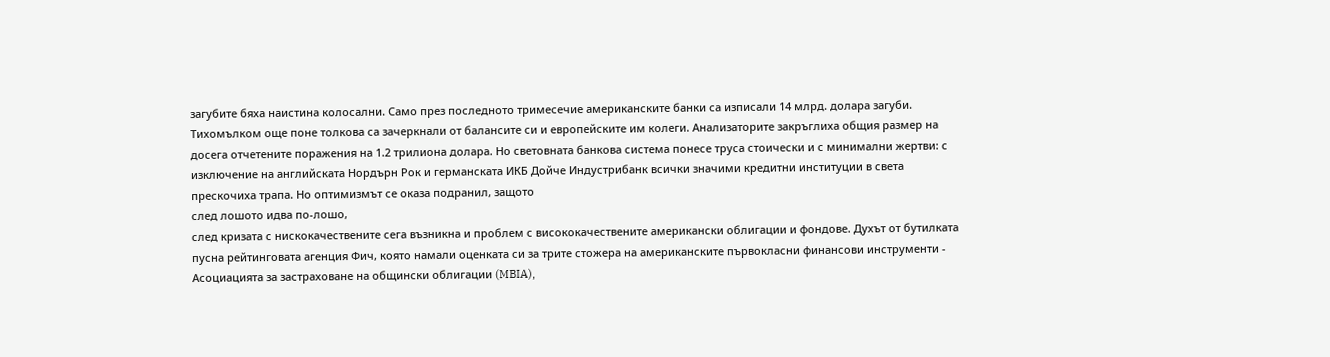загубите бяха наистина колосални. Само през последното тримесечие американските банки са изписали 14 млрд. долара загуби. Тихомълком още поне толкова са зачеркнали от балансите си и европейските им колеги. Анализаторите закръглиха общия размер на досега отчетените поражения на 1.2 трилиона долара. Но световната банкова система понесе труса стоически и с минимални жертви: с изключение на английската Нордърн Рок и германската ИКБ Дойче Индустрибанк всички значими кредитни институции в света прескочиха трапа. Но оптимизмът се оказа подранил, защото
след лошото идва по-лошо,
след кризата с нискокачествените сега възникна и проблем с висококачествените американски облигации и фондове. Духът от бутилката пусна рейтинговата агенция Фич, която намали оценката си за трите стожера на американските първокласни финансови инструменти - Асоциацията за застраховане на общински облигации (MBIA),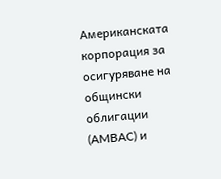Американската корпорация за осигуряване на общински облигации (AMBAC) и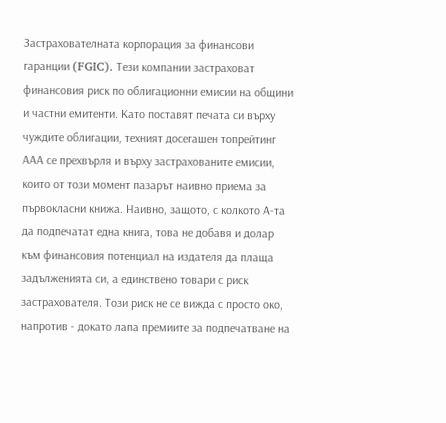Застрахователната корпорация за финансови гаранции (FGIC). Тези компании застраховат финансовия риск по облигационни емисии на общини и частни емитенти. Като поставят печата си върху чуждите облигации, техният досегашен топрейтинг ААА се прехвърля и върху застрахованите емисии, които от този момент пазарът наивно приема за първокласни книжа. Наивно, защото, с колкото А-та да подпечатат една книга, това не добавя и долар към финансовия потенциал на издателя да плаща задълженията си, а единствено товари с риск застрахователя. Този риск не се вижда с просто око, напротив - докато лапа премиите за подпечатване на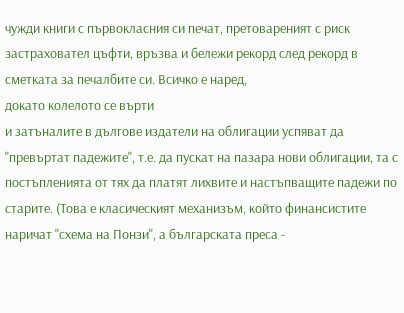чужди книги с първокласния си печат, претовареният с риск застраховател цъфти, връзва и бележи рекорд след рекорд в сметката за печалбите си. Всичко е наред,
докато колелото се върти
и затъналите в дългове издатели на облигации успяват да "превъртат падежите", т.е. да пускат на пазара нови облигации, та с постъпленията от тях да платят лихвите и настъпващите падежи по старите. (Това е класическият механизъм, който финансистите наричат "схема на Понзи", а българската преса -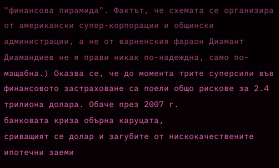"финансова пирамида". Фактът, че схемата се организира от американски супер-корпорации и общински администрации, а не от варненския фараон Диамант Диамандиев не я прави никак по-надеждна, само по-мащабна.) Оказва се, че до момента трите суперсили във финансовото застраховане са поели общо рискове за 2.4 трилиона долара. Обаче през 2007 г.
банковата криза обърна каруцата,
сриващият се долар и загубите от нискокачествените ипотечни заеми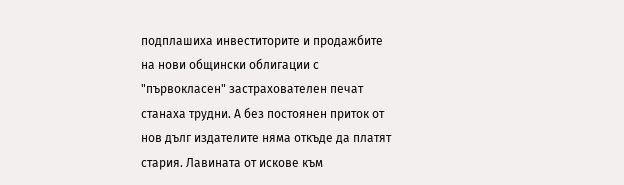подплашиха инвеститорите и продажбите на нови общински облигации с "първокласен" застрахователен печат станаха трудни. А без постоянен приток от нов дълг издателите няма откъде да платят стария. Лавината от искове към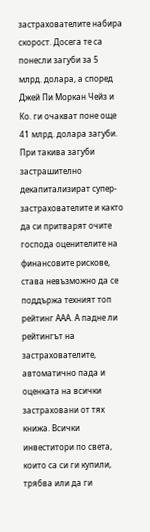застрахователите набира скорост. Досега те са понесли загуби за 5 млрд. долара, а според Джей Пи Моркан Чейз и Ко. ги очакват поне още 41 млрд. долара загуби. При такива загуби застрашително декапитализират супер-застрахователите и както да си притварят очите господа оценителите на финансовите рискове, става невъзможно да се поддържа техният топ рейтинг ААА. А падне ли рейтингът на застрахователите, автоматично пада и оценката на всички застраховани от тях книжа. Всички инвеститори по света, които са си ги купили, трябва или да ги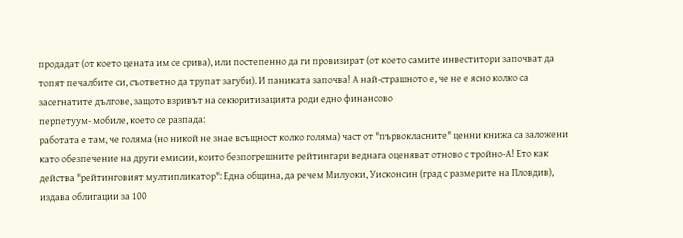продадат (от което цената им се срива), или постепенно да ги провизират (от което самите инвеститори започват да топят печалбите си, съответно да трупат загуби). И паниката започва! А най-страшното е, че не е ясно колко са засегнатите дългове, защото взривът на секюритизацията роди едно финансово
перпетуум- мобиле, което се разпада:
работата е там, че голяма (но никой не знае всъщност колко голяма) част от "първокласните" ценни книжа са заложени като обезпечение на други емисии, които безпогрешните рейтингари веднага оценяват отново с тройно-А! Ето как действа "рейтинговият мултипликатор": Една община, да речем Милуоки, Уисконсин (град с размерите на Пловдив), издава облигации за 100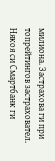милиона. Застрахова ги при топрейтингов застраховател. Някоя си Смартбанк ги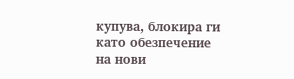купува, блокира ги като обезпечение на нови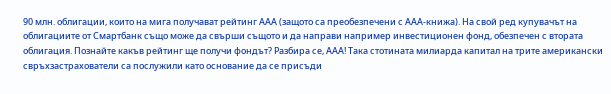90 млн. облигации, които на мига получават рейтинг ААА (защото са преобезпечени с ААА-книжа). На свой ред купувачът на облигациите от Смартбанк също може да свърши същото и да направи например инвестиционен фонд, обезпечен с втората облигация. Познайте какъв рейтинг ще получи фондът? Разбира се, ААА! Така стотината милиарда капитал на трите американски свръхзастрахователи са послужили като основание да се присъди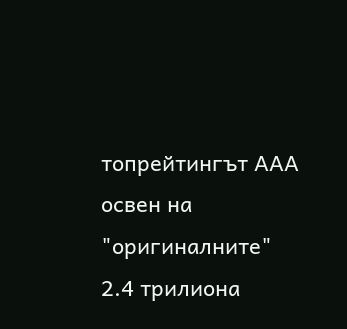топрейтингът ААА освен на "оригиналните" 2.4 трилиона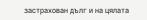застрахован дълг и на цялата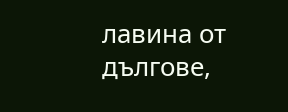лавина от дългове,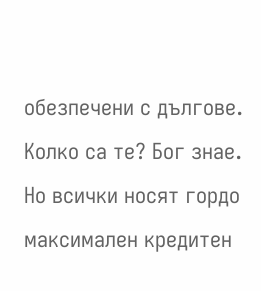обезпечени с дългове. Колко са те? Бог знае. Но всички носят гордо максимален кредитен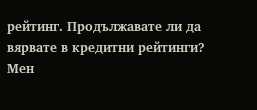рейтинг. Продължавате ли да вярвате в кредитни рейтинги? Мен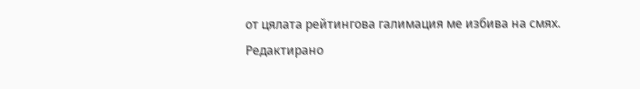от цялата рейтингова галимация ме избива на смях.
Редактирано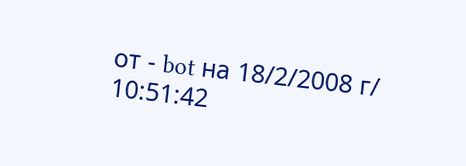от - bot на 18/2/2008 г/ 10:51:42